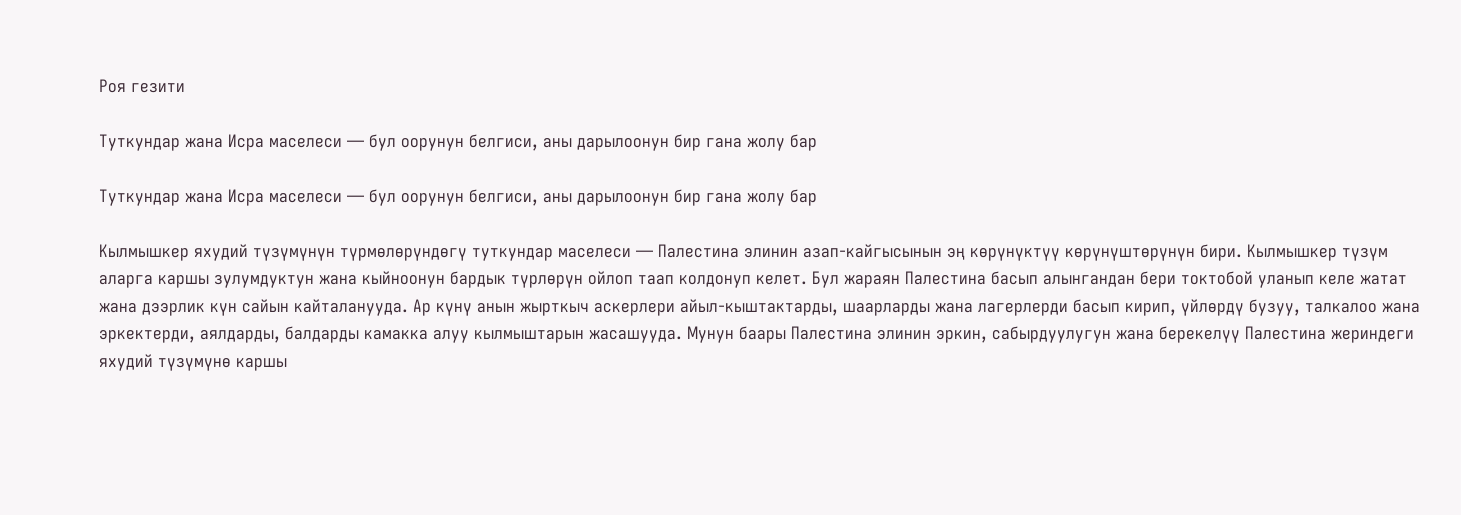Роя гезити

Туткундар жана Исра маселеси — бул оорунун белгиси, аны дарылоонун бир гана жолу бар

Туткундар жана Исра маселеси — бул оорунун белгиси, аны дарылоонун бир гана жолу бар

Кылмышкер яхудий түзүмүнүн түрмөлөрүндөгү туткундар маселеси — Палестина элинин азап-кайгысынын эң көрүнүктүү көрүнүштөрүнүн бири. Кылмышкер түзүм аларга каршы зулумдуктун жана кыйноонун бардык түрлөрүн ойлоп таап колдонуп келет. Бул жараян Палестина басып алынгандан бери токтобой уланып келе жатат жана дээрлик күн сайын кайталанууда. Ар күнү анын жырткыч аскерлери айыл-кыштактарды, шаарларды жана лагерлерди басып кирип, үйлөрдү бузуу, талкалоо жана эркектерди, аялдарды, балдарды камакка алуу кылмыштарын жасашууда. Мунун баары Палестина элинин эркин, сабырдуулугун жана берекелүү Палестина жериндеги яхудий түзүмүнө каршы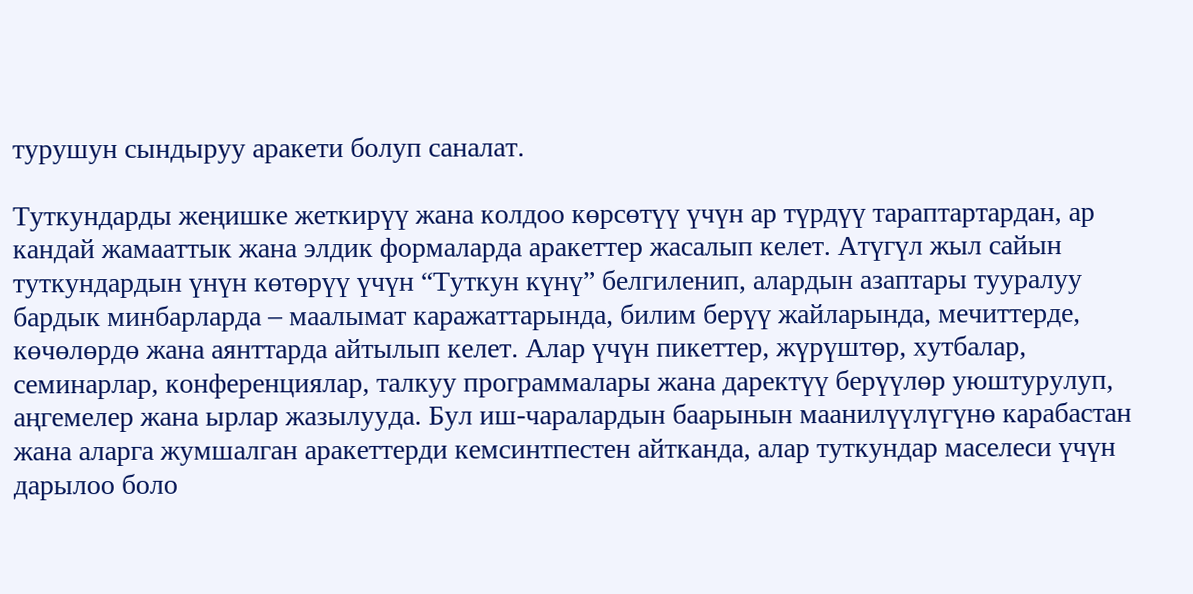турушун сындыруу аракети болуп саналат.

Туткундарды жеңишке жеткирүү жана колдоо көрсөтүү үчүн ар түрдүү тараптартардан, ар кандай жамааттык жана элдик формаларда аракеттер жасалып келет. Атүгүл жыл сайын туткундардын үнүн көтөрүү үчүн “Туткун күнү” белгиленип, алардын азаптары тууралуу бардык минбарларда – маалымат каражаттарында, билим берүү жайларында, мечиттерде, көчөлөрдө жана аянттарда айтылып келет. Алар үчүн пикеттер, жүрүштөр, хутбалар, семинарлар, конференциялар, талкуу программалары жана даректүү берүүлөр уюштурулуп, аңгемелер жана ырлар жазылууда. Бул иш-чаралардын баарынын маанилүүлүгүнө карабастан жана аларга жумшалган аракеттерди кемсинтпестен айтканда, алар туткундар маселеси үчүн дарылоо боло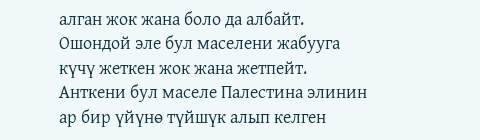алган жок жана боло да албайт. Ошондой эле бул маселени жабууга күчү жеткен жок жана жетпейт. Анткени бул маселе Палестина элинин ар бир үйүнө түйшүк алып келген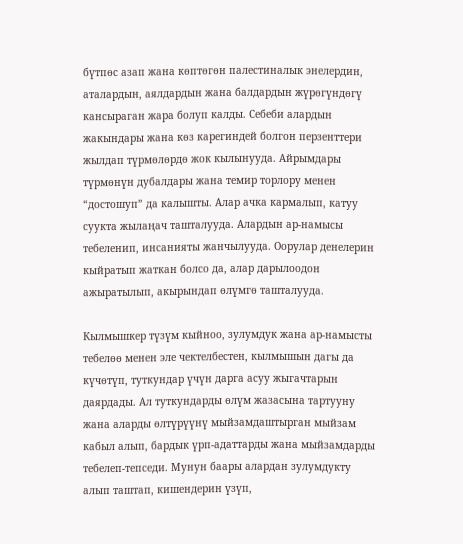бүтпөс азап жана көптөгөн палестиналык энелердин, аталардын, аялдардын жана балдардын жүрөгүндөгү кансыраган жара болуп калды. Себеби алардын жакындары жана көз карегиндей болгон перзенттери жылдап түрмөлөрдө жок кылынууда. Айрымдары түрмөнүн дубалдары жана темир торлору менен “достошуп” да калышты. Алар ачка кармалып, катуу суукта жылаңач ташталууда. Алардын ар-намысы тебеленип, инсанияты жанчылууда. Оорулар денелерин кыйратып жаткан болсо да, алар дарылоодон ажыратылып, акырындап өлүмгө ташталууда.

Кылмышкер түзүм кыйноо, зулумдук жана ар-намысты тебелөө менен эле чектелбестен, кылмышын дагы да күчөтүп, туткундар үчүн дарга асуу жыгачтарын даярдады. Ал туткундарды өлүм жазасына тартууну жана аларды өлтүрүүнү мыйзамдаштырган мыйзам кабыл алып, бардык үрп-адаттарды жана мыйзамдарды тебелеп-тепседи. Мунун баары алардан зулумдукту алып таштап, кишендерин үзүп,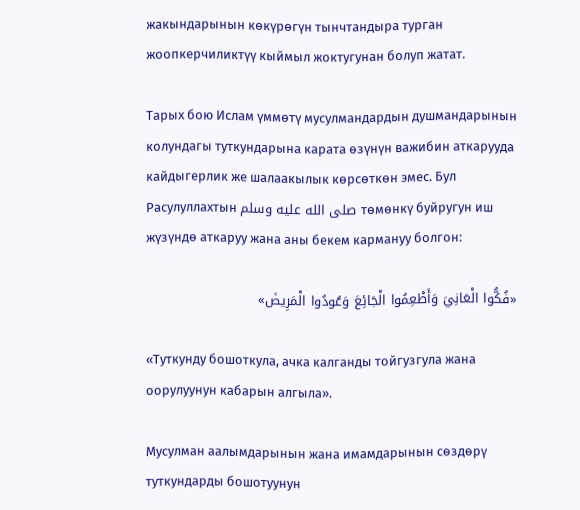жакындарынын көкүрөгүн тынчтандыра турган жоопкерчиликтүү кыймыл жоктугунан болуп жатат.

Тарых бою Ислам үммөтү мусулмандардын душмандарынын колундагы туткундарына карата өзүнүн важибин аткарууда кайдыгерлик же шалаакылык көрсөткөн эмес. Бул Расулуллахтын صلى الله عليه وسلم төмөнкү буйругун иш жүзүндө аткаруу жана аны бекем кармануу болгон:

«فُكُّوا الْعَانِيَ وَأَطْعِمُوا الْجَائِعَ وَعُودُوا الْمَرِيضَ»

«Туткунду бошоткула, ачка калганды тойгузгула жана оорулуунун кабарын алгыла».

Мусулман аалымдарынын жана имамдарынын сөздөрү туткундарды бошотуунун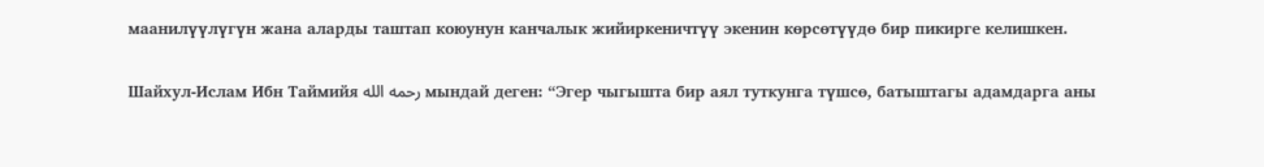маанилүүлүгүн жана аларды таштап коюунун канчалык жийиркеничтүү экенин көрсөтүүдө бир пикирге келишкен.

Шайхул-Ислам Ибн Таймийя رحمه الله мындай деген: “Эгер чыгышта бир аял туткунга түшсө, батыштагы адамдарга аны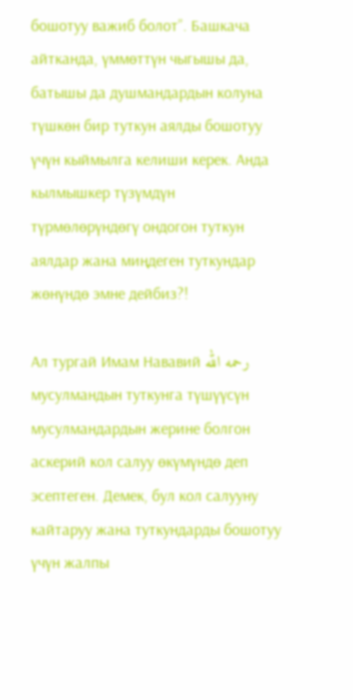бошотуу важиб болот”. Башкача айтканда, үммөттүн чыгышы да, батышы да душмандардын колуна түшкөн бир туткун аялды бошотуу үчүн кыймылга келиши керек. Анда кылмышкер түзүмдүн түрмөлөрүндөгү ондогон туткун аялдар жана миңдеген туткундар жөнүндө эмне дейбиз?!

Ал тургай Имам Нававий رحمه الله мусулмандын туткунга түшүүсүн мусулмандардын жерине болгон аскерий кол салуу өкүмүндө деп эсептеген. Демек, бул кол салууну кайтаруу жана туткундарды бошотуу үчүн жалпы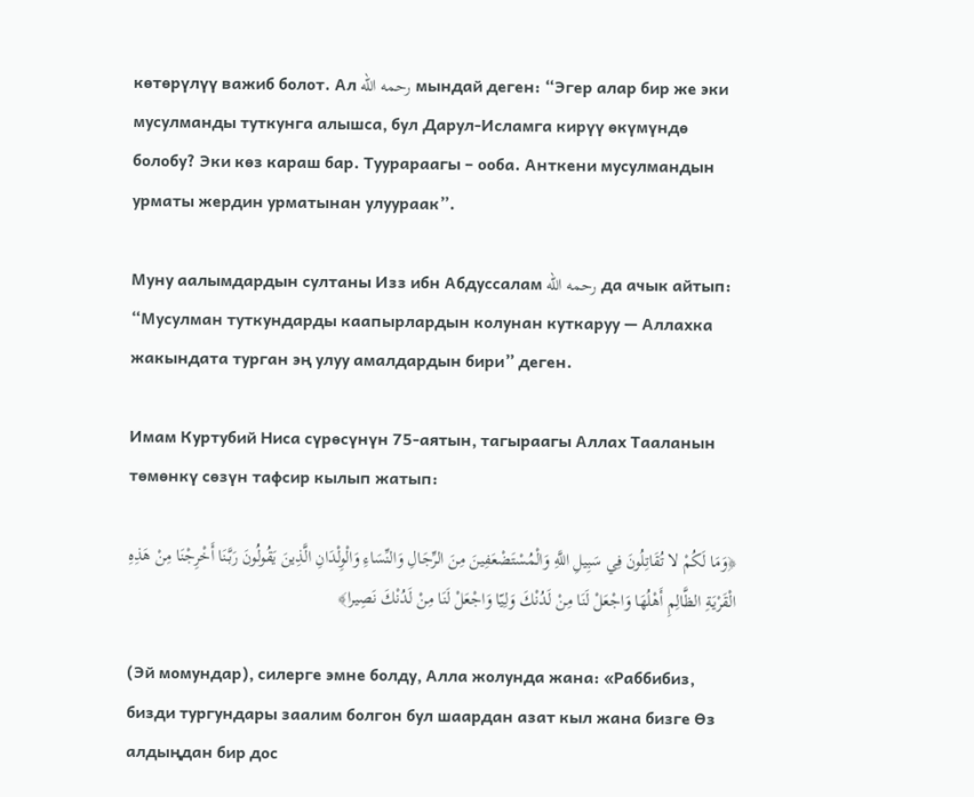көтөрүлүү важиб болот. Ал رحمه الله мындай деген: “Эгер алар бир же эки мусулманды туткунга алышса, бул Дарул-Исламга кирүү өкүмүндө болобу? Эки көз караш бар. Туурараагы – ооба. Анткени мусулмандын урматы жердин урматынан улуураак”.

Муну аалымдардын султаны Изз ибн Абдуссалам رحمه الله да ачык айтып: “Мусулман туткундарды каапырлардын колунан куткаруу — Аллахка жакындата турган эң улуу амалдардын бири” деген.

Имам Куртубий Ниса сүрөсүнүн 75-аятын, тагыраагы Аллах Тааланын төмөнкү сөзүн тафсир кылып жатып:

﴿وَمَا لَكُمْ لا تُقَاتِلُونَ فِي سَبِيلِ اللَّهِ وَالْمُسْتَضْعَفِينَ مِنَ الرِّجَالِ وَالنِّسَاءِ وَالْوِلْدَانِ الَّذِينَ يَقُولُونَ رَبَّنَا أَخْرِجْنَا مِنْ هَذِهِ الْقَرْيَةِ الظَّالِمِ أَهْلُهَا وَاجْعَلْ لَنَا مِنْ لَدُنْكَ وَلِيّا وَاجْعَلْ لَنَا مِنْ لَدُنْكَ نَصِيرا﴾

(Эй момундар), силерге эмне болду, Алла жолунда жана: «Раббибиз, бизди тургундары заалим болгон бул шаардан азат кыл жана бизге Өз алдыңдан бир дос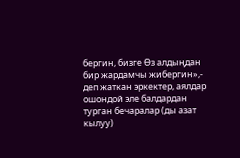бергин, бизге Өз алдыңдан бир жардамчы жибергин»,- деп жаткан эркектер, аялдар ошондой эле балдардан турган бечаралар (ды азат кылуу)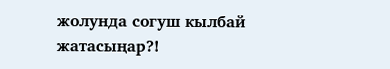жолунда согуш кылбай жатасыңар?!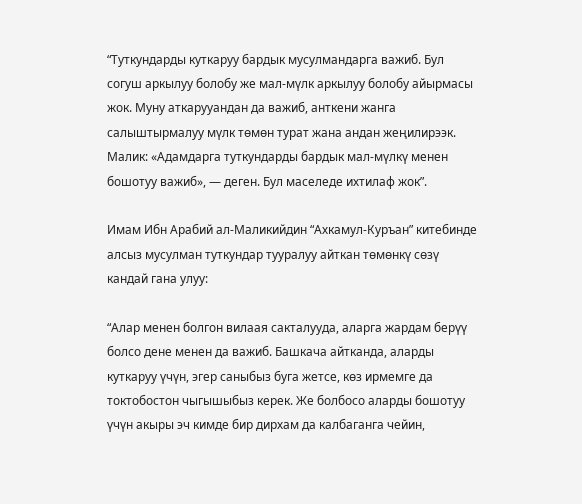“Туткундарды куткаруу бардык мусулмандарга важиб. Бул согуш аркылуу болобу же мал-мүлк аркылуу болобу айырмасы жок. Муну аткарууандан да важиб, анткени жанга салыштырмалуу мүлк төмөн турат жана андан жеңилирээк. Малик: «Адамдарга туткундарды бардык мал-мүлкү менен бошотуу важиб», — деген. Бул маселеде ихтилаф жок”.

Имам Ибн Арабий ал-Маликийдин “Ахкамул-Куръан” китебинде алсыз мусулман туткундар тууралуу айткан төмөнкү сөзү кандай гана улуу:

“Алар менен болгон вилаая сакталууда, аларга жардам берүү болсо дене менен да важиб. Башкача айтканда, аларды куткаруу үчүн, эгер саныбыз буга жетсе, көз ирмемге да токтобостон чыгышыбыз керек. Же болбосо аларды бошотуу үчүн акыры эч кимде бир дирхам да калбаганга чейин,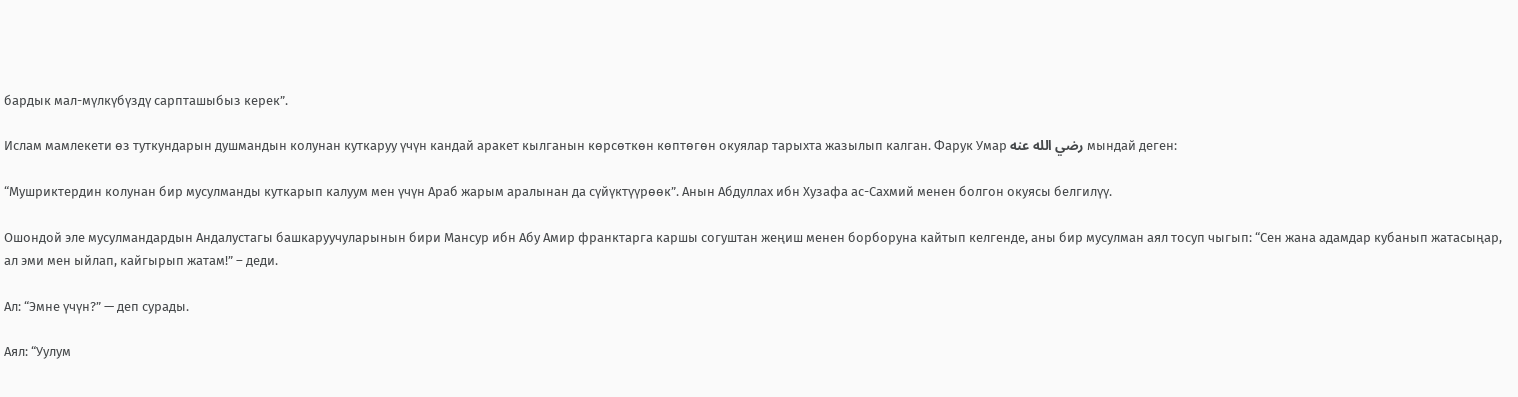бардык мал-мүлкүбүздү сарпташыбыз керек”.

Ислам мамлекети өз туткундарын душмандын колунан куткаруу үчүн кандай аракет кылганын көрсөткөн көптөгөн окуялар тарыхта жазылып калган. Фарук Умар رضي الله عنه мындай деген:

“Мушриктердин колунан бир мусулманды куткарып калуум мен үчүн Араб жарым аралынан да сүйүктүүрөөк”. Анын Абдуллах ибн Хузафа ас-Сахмий менен болгон окуясы белгилүү.

Ошондой эле мусулмандардын Андалустагы башкаруучуларынын бири Мансур ибн Абу Амир франктарга каршы согуштан жеңиш менен борборуна кайтып келгенде, аны бир мусулман аял тосуп чыгып: “Сен жана адамдар кубанып жатасыңар, ал эми мен ыйлап, кайгырып жатам!” – деди.

Ал: “Эмне үчүн?” — деп сурады.

Аял: “Уулум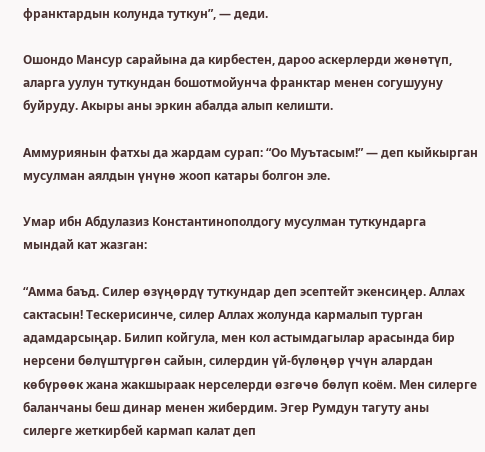франктардын колунда туткун”, — деди.

Ошондо Мансур сарайына да кирбестен, дароо аскерлерди жөнөтүп, аларга уулун туткундан бошотмойунча франктар менен согушууну буйруду. Акыры аны эркин абалда алып келишти.

Аммуриянын фатхы да жардам сурап: “Оо Муътасым!” — деп кыйкырган мусулман аялдын үнүнө жооп катары болгон эле.

Умар ибн Абдулазиз Константинополдогу мусулман туткундарга мындай кат жазган:

“Амма баъд. Силер өзүңөрдү туткундар деп эсептейт экенсиңер. Аллах сактасын! Тескерисинче, силер Аллах жолунда кармалып турган адамдарсыңар. Билип койгула, мен кол астымдагылар арасында бир нерсени бөлүштүргөн сайын, силердин үй-бүлөңөр үчүн алардан көбүрөөк жана жакшыраак нерселерди өзгөчө бөлүп коём. Мен силерге баланчаны беш динар менен жибердим. Эгер Румдун тагуту аны силерге жеткирбей кармап калат деп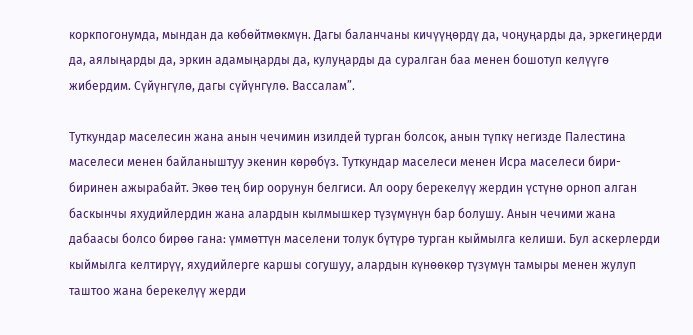коркпогонумда, мындан да көбөйтмөкмүн. Дагы баланчаны кичүүңөрдү да, чоңуңарды да, эркегиңерди да, аялыңарды да, эркин адамыңарды да, кулуңарды да суралган баа менен бошотуп келүүгө жибердим. Сүйүнгүлө, дагы сүйүнгүлө. Вассалам”.

Туткундар маселесин жана анын чечимин изилдей турган болсок, анын түпкү негизде Палестина маселеси менен байланыштуу экенин көрөбүз. Туткундар маселеси менен Исра маселеси бири-биринен ажырабайт. Экөө тең бир оорунун белгиси. Ал оору берекелүү жердин үстүнө орноп алган баскынчы яхудийлердин жана алардын кылмышкер түзүмүнүн бар болушу. Анын чечими жана дабаасы болсо бирөө гана: үммөттүн маселени толук бүтүрө турган кыймылга келиши. Бул аскерлерди кыймылга келтирүү, яхудийлерге каршы согушуу, алардын күнөөкөр түзүмүн тамыры менен жулуп таштоо жана берекелүү жерди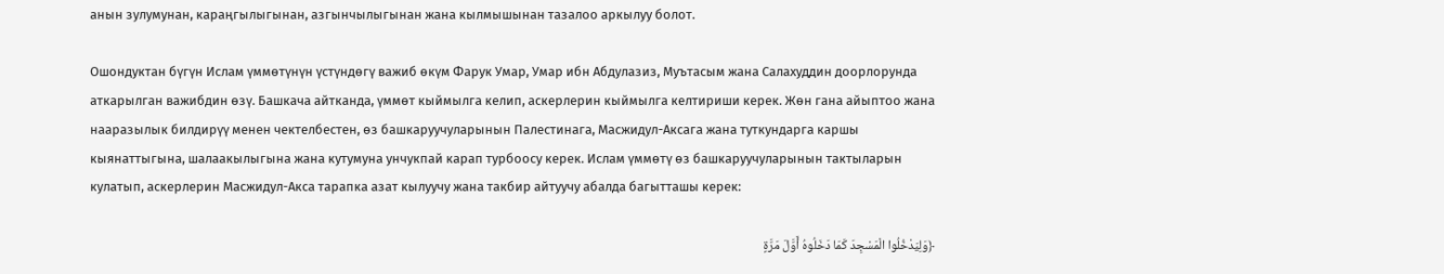анын зулумунан, караңгылыгынан, азгынчылыгынан жана кылмышынан тазалоо аркылуу болот.

Ошондуктан бүгүн Ислам үммөтүнүн үстүндөгү важиб өкүм Фарук Умар, Умар ибн Абдулазиз, Муътасым жана Салахуддин доорлорунда аткарылган важибдин өзү. Башкача айтканда, үммөт кыймылга келип, аскерлерин кыймылга келтириши керек. Жөн гана айыптоо жана нааразылык билдирүү менен чектелбестен, өз башкаруучуларынын Палестинага, Масжидул-Аксага жана туткундарга каршы кыянаттыгына, шалаакылыгына жана кутумуна унчукпай карап турбоосу керек. Ислам үммөтү өз башкаруучуларынын тактыларын кулатып, аскерлерин Масжидул-Акса тарапка азат кылуучу жана такбир айтуучу абалда багытташы керек:

﴿وَلِيَدْخُلُوا الْمَسْجِدَ كَمَا دَخَلُوهُ أَوَّلَ مَرَّةٍ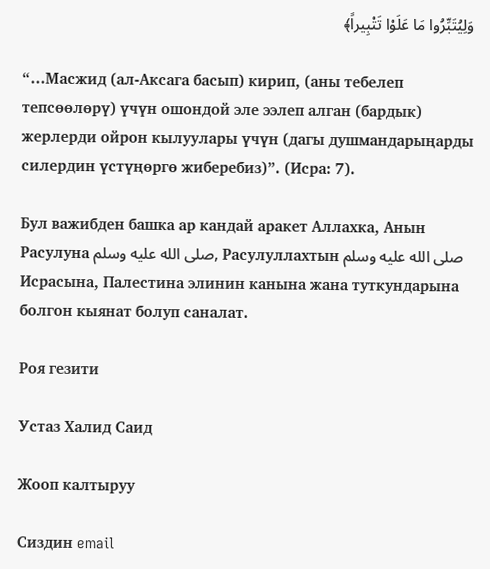وَلِيُتَبِّرُوا مَا عَلَوْا تَتْبِيراً﴾

“…Масжид (ал-Аксага басып) кирип, (аны тебелеп тепсөөлөрү) үчүн ошондой эле ээлеп алган (бардык) жерлерди ойрон кылуулары үчүн (дагы душмандарыңарды силердин үстүңөргө жиберебиз)”. (Исра: 7).

Бул важибден башка ар кандай аракет Аллахка, Анын Расулуна صلى الله عليه وسلم, Расулуллахтын صلى الله عليه وسلم Исрасына, Палестина элинин канына жана туткундарына болгон кыянат болуп саналат.

Роя гезити

Устаз Халид Саид

Жооп калтыруу

Сиздин email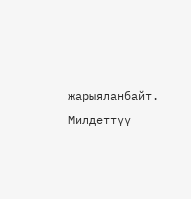жарыяланбайт. Милдеттүү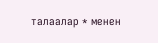талаалар * менен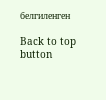белгиленген

Back to top button